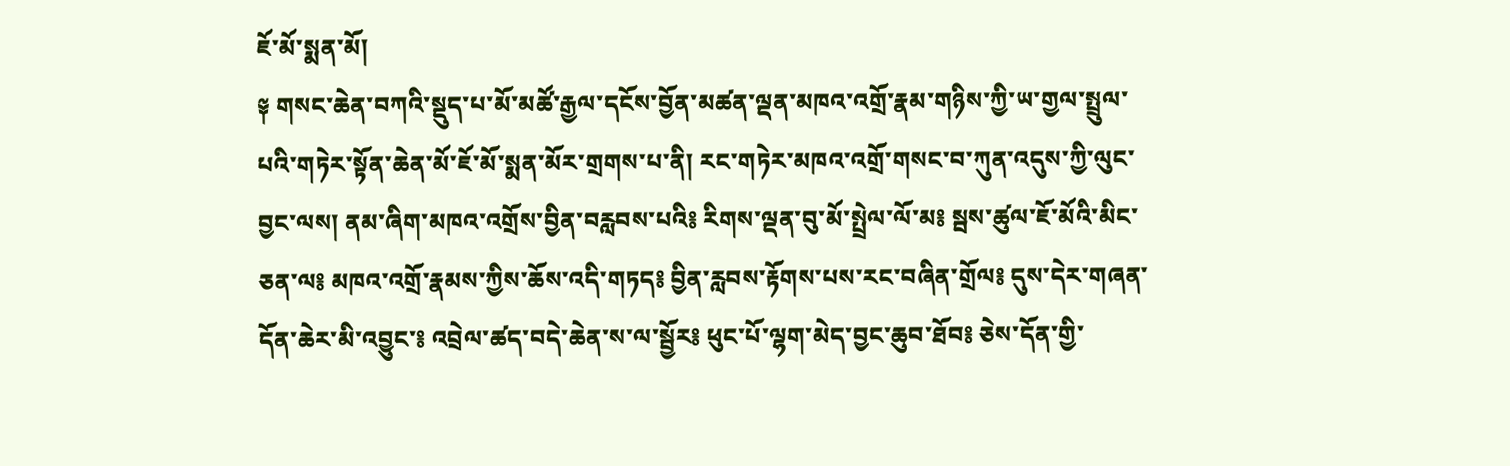ཇོ་མོ་སྨན་མོ།
༈ གསང་ཆེན་བཀའི་སྡུད་པ་མོ་མཚོ་རྒྱལ་དངོས་བྱོན་མཚན་ལྡན་མཁའ་འགྲོ་རྣམ་གཉིས་ཀྱི་ཡ་གྱལ་སྤྲུལ་པའི་གཏེར་སྟོན་ཆེན་མོ་ཇོ་མོ་སྨན་མོར་གྲགས་པ་ནི། རང་གཏེར་མཁའ་འགྲོ་གསང་བ་ཀུན་འདུས་ཀྱི་ལུང་བྱང་ལས། ནམ་ཞིག་མཁའ་འགྲོས་བྱིན་བརླབས་པའི༔ རིགས་ལྡན་བུ་མོ་སྤྲེལ་ལོ་མ༔ སྦས་ཚུལ་ཇོ་མོའི་མིང་ཅན་ལ༔ མཁའ་འགྲོ་རྣམས་ཀྱིས་ཆོས་འདི་གཏད༔ བྱིན་རླབས་རྟོགས་པས་རང་བཞིན་གྲོལ༔ དུས་དེར་གཞན་དོན་ཆེར་མི་འབྱུང་༔ འབྲེལ་ཚད་བདེ་ཆེན་ས་ལ་སྦྱོར༔ ཕུང་པོ་ལྷག་མེད་བྱང་ཆུབ་ཐོབ༔ ཅེས་དོན་གྱི་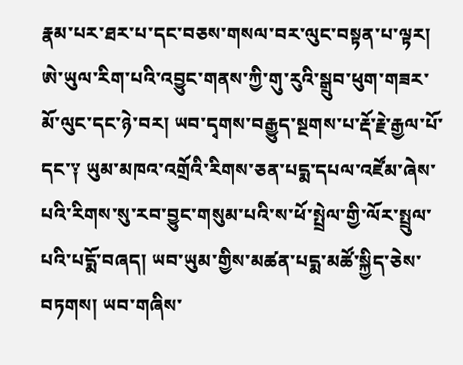རྣམ་པར་ཐར་པ་དང་བཅས་གསལ་བར་ལུང་བསྟན་པ་ལྟར། ཨེ་ཡུལ་རིག་པའི་འབྱུང་གནས་ཀྱི་གུ་རུའི་སྒྲུབ་ཕུག་གཟར་མོ་ལུང་དང་ཉེ་བར། ཡབ་དྭགས་བརྒྱུད་སྔགས་པ་རྡོ་རྗེ་རྒྱལ་པོ་དང་༑ ཡུམ་མཁའ་འགྲོའི་རིགས་ཅན་པདྨ་དཔལ་འཛོམ་ཞེས་པའི་རིགས་སུ་རབ་བྱུང་གསུམ་པའི་ས་ཕོ་སྤྲེལ་གྱི་ལོར་སྤྲུལ་པའི་པདྨོ་བཞད། ཡབ་ཡུམ་གྱིས་མཚན་པདྨ་མཚོ་སྐྱིད་ཅེས་བཏགས། ཡབ་གཞིས་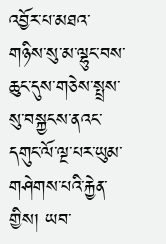འབྱོར་པ་མཐའ་གཉིས་སུ་མ་ལྷུང་བས་ཆུང་དུས་གཅེས་སྤྲས་སུ་བསྐྱངས་ནའང་དགུང་ལོ་ལྔ་པར་ཡུམ་གཤེགས་པའི་རྐྱེན་གྱིས། ཡབ་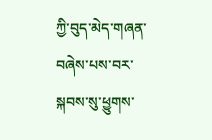ཀྱི་བུད་མེད་གཞན་བཞེས་པས་བར་སྐབས་སུ་ཕྱུགས་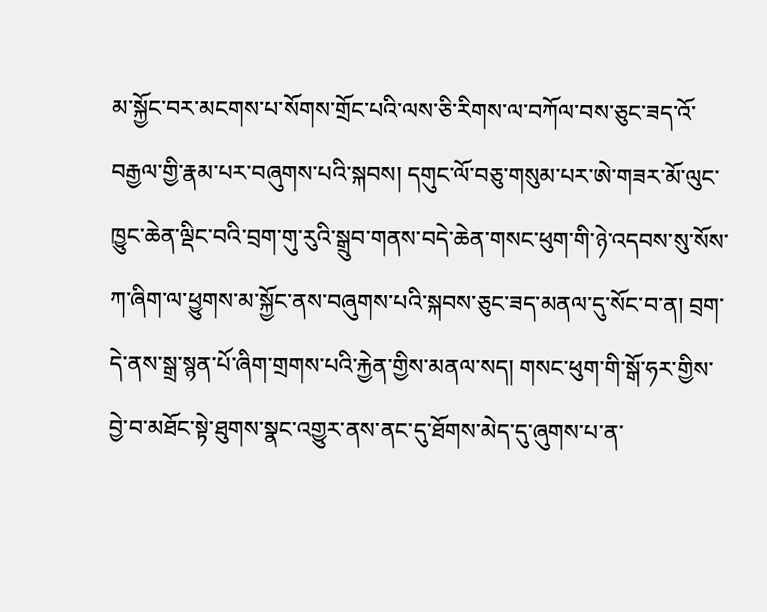མ་སྐྱོང་བར་མངགས་པ་སོགས་གྲོང་པའི་ལས་ཅི་རིགས་ལ་བཀོལ་བས་ཅུང་ཟད་འོ་བརྒྱལ་གྱི་རྣམ་པར་བཞུགས་པའི་སྐབས། དགུང་ལོ་བཅུ་གསུམ་པར་ཨེ་གཟར་མོ་ལུང་ཁྱུང་ཆེན་ལྡིང་བའི་བྲག་གུ་རུའི་སྒྲུབ་གནས་བདེ་ཆེན་གསང་ཕུག་གི་ཉེ་འདབས་སུ་སོས་ཀ་ཞིག་ལ་ཕྱུགས་མ་སྐྱོང་ནས་བཞུགས་པའི་སྐབས་ཅུང་ཟད་མནལ་དུ་སོང་བ་ན། བྲག་དེ་ནས་སྒྲ་སྙན་པོ་ཞིག་གྲགས་པའི་རྐྱེན་གྱིས་མནལ་སད། གསང་ཕུག་གི་སྒོ་ཧར་གྱིས་བྱེ་བ་མཐོང་སྟེ་ཐུགས་སྣང་འགྱུར་ནས་ནང་དུ་ཐོགས་མེད་དུ་ཞུགས་པ་ན་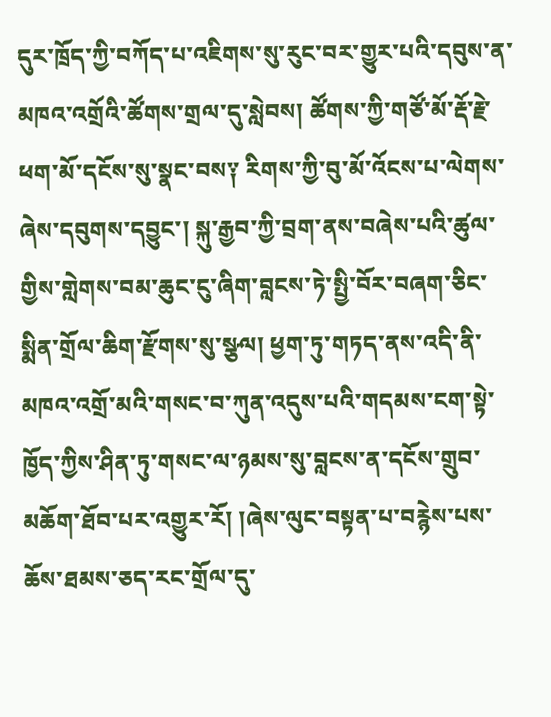དུར་ཁྲོད་ཀྱི་བཀོད་པ་འཇིགས་སུ་རུང་བར་གྱུར་པའི་དབུས་ན་མཁའ་འགྲོའི་ཚོགས་གྲལ་དུ་སླེབས། ཚོགས་ཀྱི་གཙོ་མོ་རྡོ་རྗེ་ཕག་མོ་དངོས་སུ་སྣང་བས༑ རིགས་ཀྱི་བུ་མོ་འོངས་པ་ལེགས་ཞེས་དབུགས་དབྱུང་། སྐུ་རྒྱབ་ཀྱི་བྲག་ནས་བཞེས་པའི་ཚུལ་གྱིས་གླེགས་བམ་ཆུང་ངུ་ཞིག་བླངས་ཏེ་སྤྱི་བོར་བཞག་ཅིང་སྨིན་གྲོལ་ཆིག་རྫོགས་སུ་སྩལ། ཕྱག་ཏུ་གཏད་ནས་འདི་ནི་མཁའ་འགྲོ་མའི་གསང་བ་ཀུན་འདུས་པའི་གདམས་ངག་སྟེ་ཁྱོད་ཀྱིས་ཤིན་ཏུ་གསང་ལ་ཉམས་སུ་བླངས་ན་དངོས་གྲུབ་མཆོག་ཐོབ་པར་འགྱུར་རོ། །ཞེས་ལུང་བསྟན་པ་བརྙེས་པས་ཆོས་ཐམས་ཅད་རང་གྲོལ་དུ་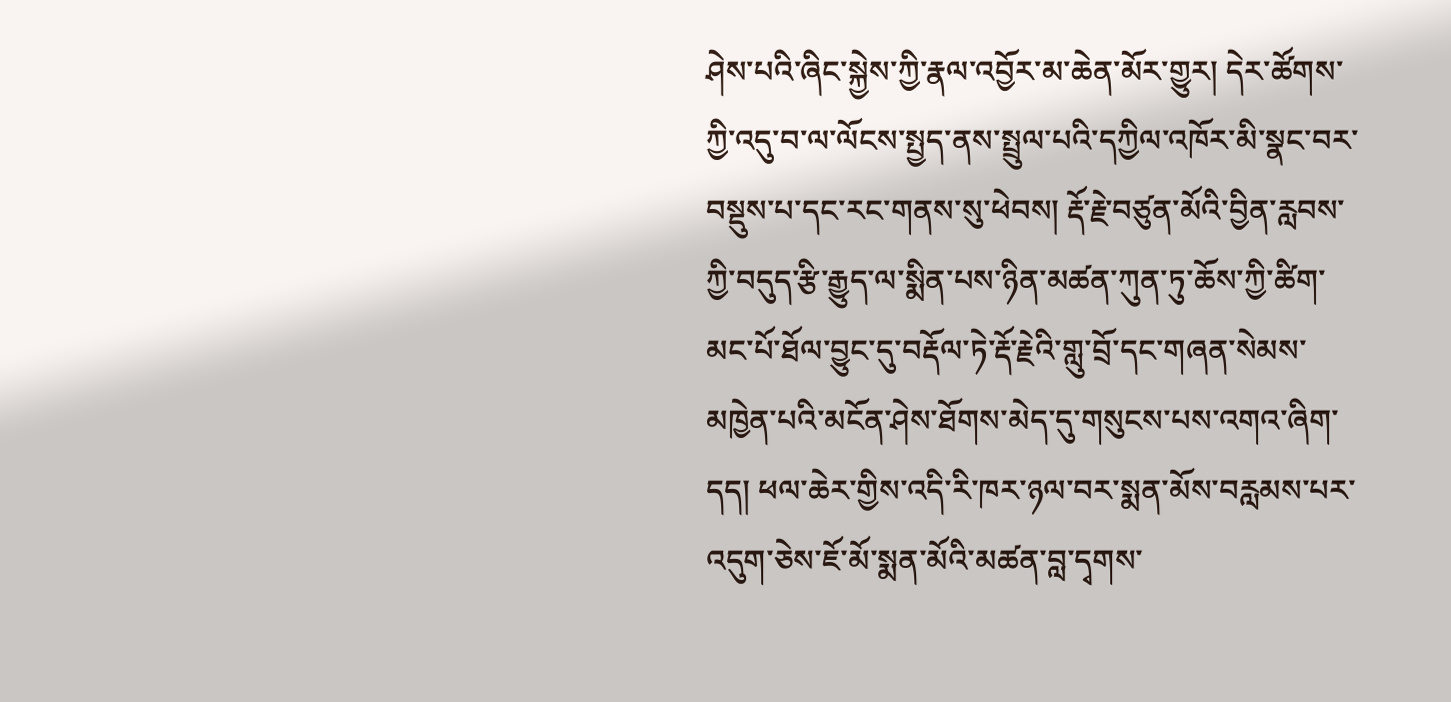ཤེས་པའི་ཞིང་སྐྱེས་ཀྱི་རྣལ་འབྱོར་མ་ཆེན་མོར་གྱུར། དེར་ཚོགས་ཀྱི་འདུ་བ་ལ་ལོངས་སྤྱད་ནས་སྤྲུལ་པའི་དཀྱིལ་འཁོར་མི་སྣང་བར་བསྡུས་པ་དང་རང་གནས་སུ་ཕེབས། རྡོ་རྗེ་བཙུན་མོའི་བྱིན་རླབས་ཀྱི་བདུད་རྩི་རྒྱུད་ལ་སྨིན་པས་ཉིན་མཚན་ཀུན་ཏུ་ཆོས་ཀྱི་ཚིག་མང་པོ་ཐོལ་བྱུང་དུ་བརྡོལ་ཏེ་རྡོ་རྗེའི་གླུ་བྲོ་དང་གཞན་སེམས་མཁྱེན་པའི་མངོན་ཤེས་ཐོགས་མེད་དུ་གསུངས་པས་འགའ་ཞིག་དད། ཕལ་ཆེར་གྱིས་འདི་རི་ཁར་ཉལ་བར་སྨན་མོས་བརླམས་པར་འདུག་ཅེས་ཇོ་མོ་སྨན་མོའི་མཚན་བླ་དྭགས་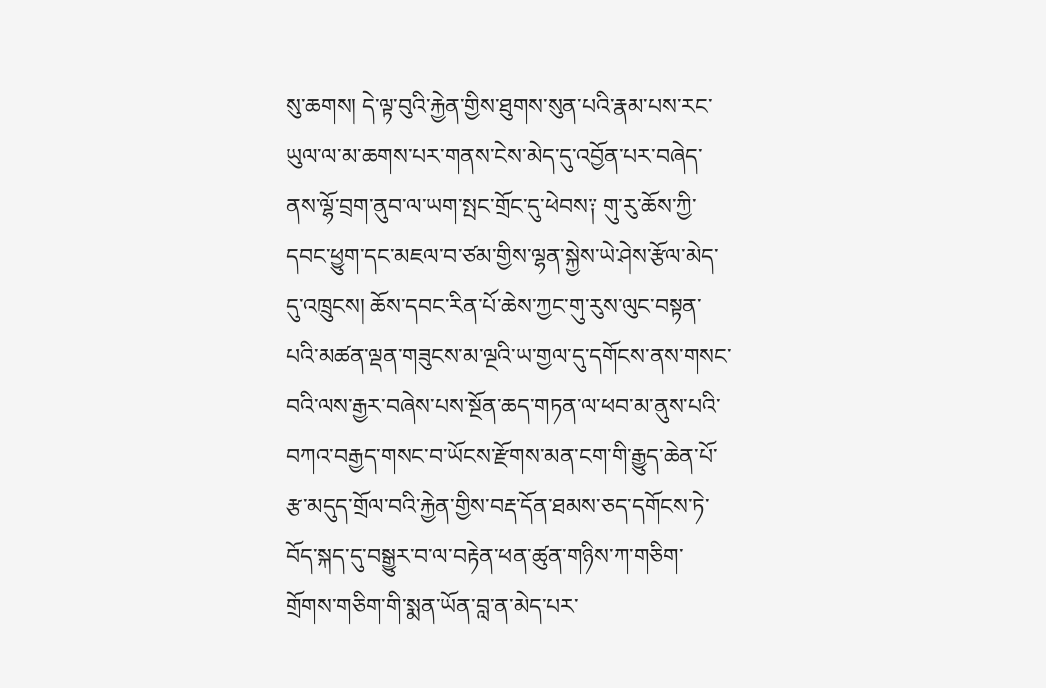སུ་ཆགས། དེ་ལྟ་བུའི་རྐྱེན་གྱིས་ཐུགས་སུན་པའི་རྣམ་པས་རང་ཡུལ་ལ་མ་ཆགས་པར་གནས་ངེས་མེད་དུ་འབྱོན་པར་བཞེད་ནས་ལྷོ་བྲག་ནུབ་ལ་ཡག་སྤང་གྲོང་དུ་ཕེབས༑ གུ་རུ་ཆོས་ཀྱི་དབང་ཕྱུག་དང་མཇལ་བ་ཙམ་གྱིས་ལྷན་སྐྱེས་ཡེ་ཤེས་རྩོལ་མེད་དུ་འཁྲུངས། ཆོས་དབང་རིན་པོ་ཆེས་ཀྱང་གུ་རུས་ལུང་བསྟན་པའི་མཚན་ལྡན་གཟུངས་མ་ལྔའི་ཡ་གྱལ་དུ་དགོངས་ནས་གསང་བའི་ལས་རྒྱར་བཞེས་པས་སྔོན་ཆད་གཏན་ལ་ཕབ་མ་ནུས་པའི་བཀའ་བརྒྱད་གསང་བ་ཡོངས་རྫོགས་མན་ངག་གི་རྒྱུད་ཆེན་པོ་རྩ་མདུད་གྲོལ་བའི་རྐྱེན་གྱིས་བརྡ་དོན་ཐམས་ཅད་དགོངས་ཏེ་བོད་སྐད་དུ་བསྒྱུར་བ་ལ་བརྟེན་ཕན་ཚུན་གཉིས་ཀ་གཅིག་གྲོགས་གཅིག་གི་སྨན་ཡོན་བླ་ན་མེད་པར་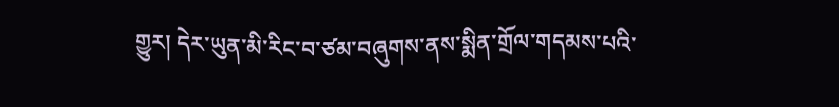གྱུར། དེར་ཡུན་མི་རིང་བ་ཙམ་བཞུགས་ནས་སྨིན་གྲོལ་གདམས་པའི་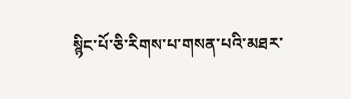སྙིང་པོ་ཅི་རིགས་པ་གསན་པའི་མཐར་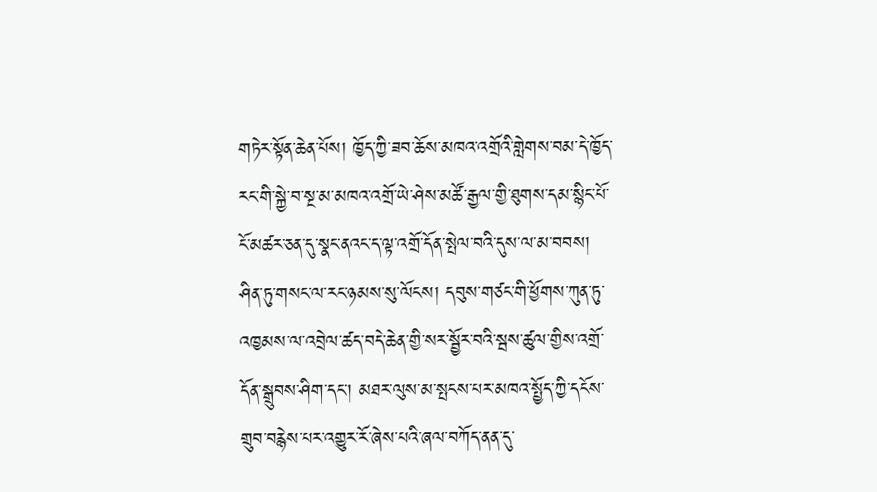གཏེར་སྟོན་ཆེན་པོས། ཁྱོད་ཀྱི་ཟབ་ཆོས་མཁའ་འགྲོའི་གླེགས་བམ་དེ་ཁྱོད་རང་གི་སྐྱེ་བ་སྔ་མ་མཁའ་འགྲོ་ཡེ་ཤེས་མཚོ་རྒྱལ་གྱི་ཐུགས་དམ་སྙིང་པོ་ངོ་མཚར་ཅན་དུ་སྣང་ནའང་ད་ལྟ་འགྲོ་དོན་སྤེལ་བའི་དུས་ལ་མ་བབས། ཤིན་ཏུ་གསང་ལ་རང་ཉམས་སུ་ལོངས། དབུས་གཙང་གི་ཕྱོགས་ཀུན་ཏུ་འཁྱམས་ལ་འབྲེལ་ཚད་བདེ་ཆེན་གྱི་སར་སྦྱོར་བའི་སྦས་ཚུལ་གྱིས་འགྲོ་དོན་སྒྲུབས་ཤིག་དང་། མཐར་ལུས་མ་སྤངས་པར་མཁའ་སྤྱོད་ཀྱི་དངོས་གྲུབ་བརྙེས་པར་འགྱུར་རོ་ཞེས་པའི་ཞལ་བཀོད་ནན་དུ་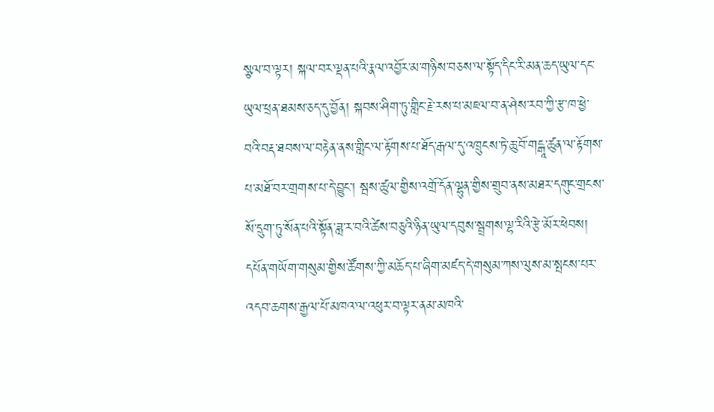སྩལ་བ་ལྟར། སྐལ་བར་ལྡན་པའི་རྣལ་འབྱོར་མ་གཉིས་བཅས་ལ་སྟོད་དིང་རི་མན་ཆད་ཡུལ་དང་ཡུལ་ཕྲན་ཐམས་ཅད་དུ་བྱོན། སྐབས་ཤིག་ཏུ་གླིང་རྗེ་རས་པ་མཇལ་བ་ན་ཤེས་རབ་ཀྱི་རྩ་ཁ་ཕྱེ་བའི་བརྡ་ཐབས་ལ་བརྟེན་ནས་གླིང་ལ་རྟོགས་པ་ཐོད་རྒལ་དུ་འཁྲུངས་ཏེ་ཆུ་བོ་གངྒཱ་ཚུན་ལ་རྟོགས་པ་མཐོ་བར་གྲགས་པ་དེ་བྱུང་། སྦས་ཚུལ་གྱིས་འགྲོ་དོན་ལྷུན་གྱིས་གྲུབ་ནས་མཐར་དགུང་གྲངས་སོ་དྲུག་ཏུ་སོན་པའི་སྟོན་ཟླ་ར་བའི་ཚེས་བཅུའི་ཉིན་ཡུལ་དབུས་སྦྲགས་ལྷ་རིའི་རྩེ་མོར་ཕེབས། དཔོན་གཡོག་གསུམ་གྱིས་ཚོགས་ཀྱི་མཆོད་པ་ཞིག་མཛད་དེ་གསུམ་ཀས་ལུས་མ་སྤངས་པར་འདབ་ཆགས་རྒྱལ་པོ་མཁའ་ལ་འཕུར་བ་ལྟར་ནམ་མཁའི་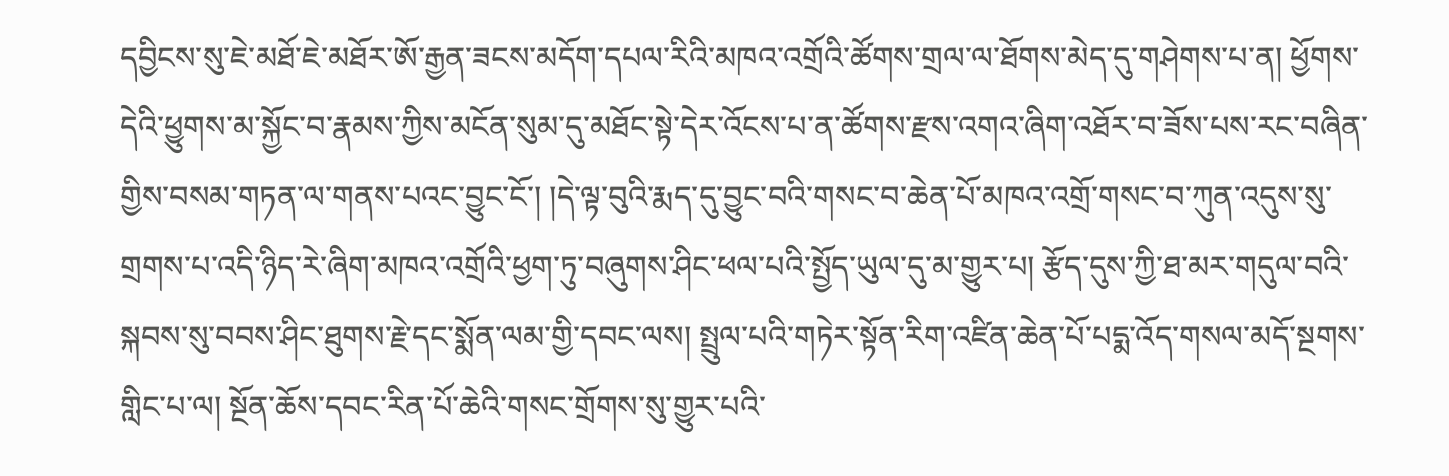དབྱིངས་སུ་ཇེ་མཐོ་ཇེ་མཐོར་ཨོ་རྒྱན་ཟངས་མདོག་དཔལ་རིའི་མཁའ་འགྲོའི་ཚོགས་གྲལ་ལ་ཐོགས་མེད་དུ་གཤེགས་པ་ན། ཕྱོགས་དེའི་ཕྱུགས་མ་སྐྱོང་བ་རྣམས་ཀྱིས་མངོན་སུམ་དུ་མཐོང་སྟེ་དེར་འོངས་པ་ན་ཚོགས་རྫས་འགའ་ཞིག་འཐོར་བ་ཟོས་པས་རང་བཞིན་གྱིས་བསམ་གཏན་ལ་གནས་པའང་བྱུང་ངོ་། །དེ་ལྟ་བུའི་རྨད་དུ་བྱུང་བའི་གསང་བ་ཆེན་པོ་མཁའ་འགྲོ་གསང་བ་ཀུན་འདུས་སུ་གྲགས་པ་འདི་ཉིད་རེ་ཞིག་མཁའ་འགྲོའི་ཕྱག་ཏུ་བཞུགས་ཤིང་ཕལ་པའི་སྤྱོད་ཡུལ་དུ་མ་གྱུར་པ། རྩོད་དུས་ཀྱི་ཐ་མར་གདུལ་བའི་སྐབས་སུ་བབས་ཤིང་ཐུགས་རྗེ་དང་སྨོན་ལམ་གྱི་དབང་ལས། སྤྲུལ་པའི་གཏེར་སྟོན་རིག་འཛིན་ཆེན་པོ་པདྨ་འོད་གསལ་མདོ་སྔགས་གླིང་པ་ལ། སྔོན་ཆོས་དབང་རིན་པོ་ཆེའི་གསང་གྲོགས་སུ་གྱུར་པའི་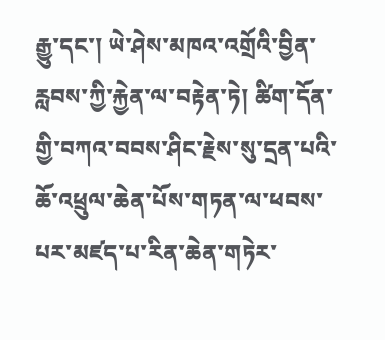རྒྱུ་དང་། ཡེ་ཤེས་མཁའ་འགྲོའི་བྱིན་རླབས་ཀྱི་རྐྱེན་ལ་བརྟེན་ཏེ། ཚིག་དོན་གྱི་བཀའ་བབས་ཤིང་རྗེས་སུ་དྲན་པའི་ཆོ་འཕྲུལ་ཆེན་པོས་གཏན་ལ་ཕབས་པར་མཛད་པ་རིན་ཆེན་གཏེར་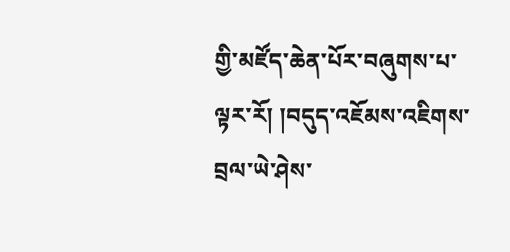གྱི་མཛོད་ཆེན་པོར་བཞུགས་པ་ལྟར་རོ། །བདུད་འཇོམས་འཇིགས་བྲལ་ཡེ་ཤེས་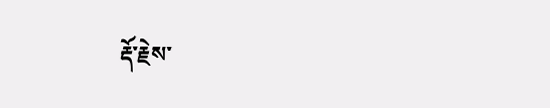རྡོ་རྗེས་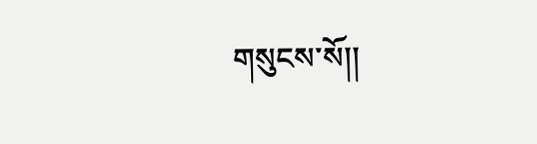གསུངས་སོ།།